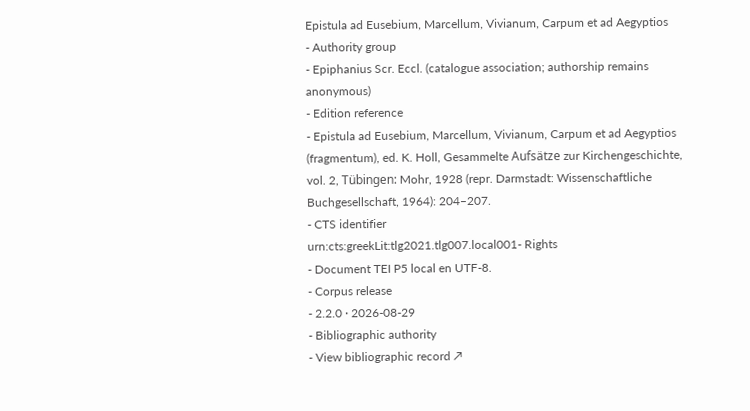Epistula ad Eusebium, Marcellum, Vivianum, Carpum et ad Aegyptios
- Authority group
- Epiphanius Scr. Eccl. (catalogue association; authorship remains anonymous)
- Edition reference
- Epistula ad Eusebium, Marcellum, Vivianum, Carpum et ad Aegyptios (fragmentum), ed. K. Holl, Gesammelte Aufsätze zur Kirchengeschichte, vol. 2, Tübingen: Mohr, 1928 (repr. Darmstadt: Wissenschaftliche Buchgesellschaft, 1964): 204–207.
- CTS identifier
urn:cts:greekLit:tlg2021.tlg007.local001- Rights
- Document TEI P5 local en UTF-8.
- Corpus release
- 2.2.0 · 2026-08-29
- Bibliographic authority
- View bibliographic record ↗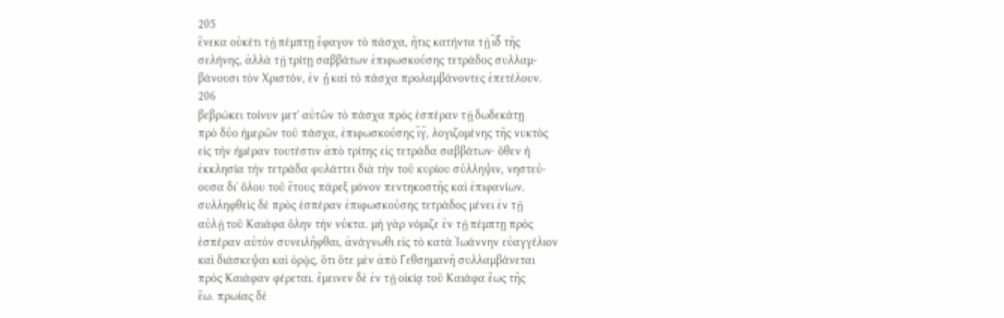205
ἕνεκα οὐκέτι τῇ πέμπτῃ ἔφαγον τὸ πάσχα, ἥτις κατήντα τῇ ι̅δ̅ τῆς
σελήνης, ἀλλὰ τῇ τρίτῃ σαββάτων ἐπιφωσκούσης τετράδος συλλαμ-
βάνουσι τὸν Χριστόν, ἐν ᾗ καὶ τὸ πάσχα προλαμβάνοντες ἐπετέλουν.
206
βεβρώκει τοίνυν μετ' αὐτῶν τὸ πάσχα πρὸς ἑσπέραν τῇ δωδεκάτῃ
πρὸ δύο ἡμερῶν τοῦ πάσχα, ἐπιφωσκούσης ι̅γ̅, λογιζομένης τῆς νυκτὸς
εἰς τὴν ἡμέραν τουτέστιν ἀπὸ τρίτης εἰς τετράδα σαββάτων· ὅθεν ἡ
ἐκκλησία τὴν τετράδα φυλάττει διὰ τὴν τοῦ κυρίου σύλληψιν, νηστεύ-
ουσα δι' ὅλου τοῦ ἔτους πάρεξ μόνον πεντηκοστῆς καὶ ἐπιφανίων.
συλληφθεὶς δὲ πρὸς ἑσπέραν ἐπιφωσκούσης τετράδος μένει ἐν τῇ
αὐλῇ τοῦ Καιάφα ὅλην τὴν νύκτα. μὴ γὰρ νόμιζε ἐν τῇ πέμπτῃ πρὸς
ἑσπέραν αὐτὸν συνειλῆφθαι, ἀνάγνωθι εἰς τὸ κατὰ Ἰωάννην εὐαγγέλιον
καὶ διάσκεψαι καὶ ὁρᾷς, ὅτι ὅτε μὲν ἀπὸ Γεθσημανῆ συλλαμβάνεται
πρὸς Καιάφαν φέρεται. ἔμεινεν δὲ ἐν τῇ οἰκίᾳ τοῦ Καιάφα ἕως τῆς
ἕω. πρωίας δὲ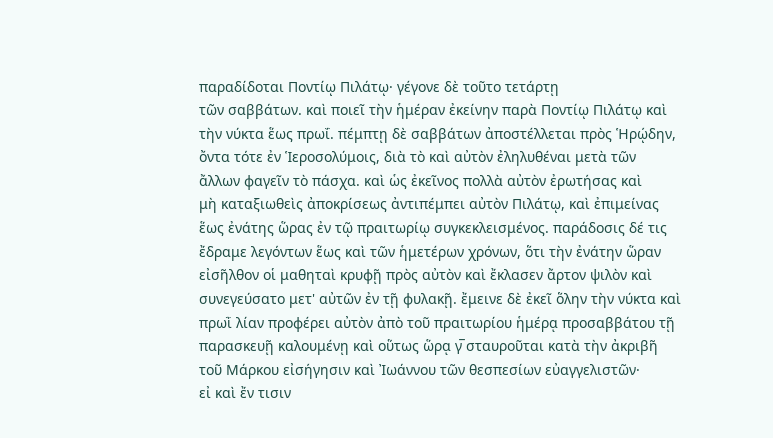παραδίδοται Ποντίῳ Πιλάτῳ· γέγονε δὲ τοῦτο τετάρτῃ
τῶν σαββάτων. καὶ ποιεῖ τὴν ἡμέραν ἐκείνην παρὰ Ποντίῳ Πιλάτῳ καὶ
τὴν νύκτα ἕως πρωΐ. πέμπτῃ δὲ σαββάτων ἀποστέλλεται πρὸς Ἡρῴδην,
ὄντα τότε ἐν Ἱεροσολύμοις, διὰ τὸ καὶ αὐτὸν ἐληλυθέναι μετὰ τῶν
ἄλλων φαγεῖν τὸ πάσχα. καὶ ὡς ἐκεῖνος πολλὰ αὐτὸν ἐρωτήσας καὶ
μὴ καταξιωθεὶς ἀποκρίσεως ἀντιπέμπει αὐτὸν Πιλάτῳ, καὶ ἐπιμείνας
ἕως ἐνάτης ὥρας ἐν τῷ πραιτωρίῳ συγκεκλεισμένος. παράδοσις δέ τις
ἔδραμε λεγόντων ἕως καὶ τῶν ἡμετέρων χρόνων, ὅτι τὴν ἐνάτην ὥραν
εἰσῆλθον οἱ μαθηταὶ κρυφῇ πρὸς αὐτὸν καὶ ἔκλασεν ἄρτον ψιλὸν καὶ
συνεγεύσατο μετ' αὐτῶν ἐν τῇ φυλακῇ. ἔμεινε δὲ ἐκεῖ ὅλην τὴν νύκτα καὶ
πρωῒ λίαν προφέρει αὐτὸν ἀπὸ τοῦ πραιτωρίου ἡμέρᾳ προσαββάτου τῇ
παρασκευῇ καλουμένῃ καὶ οὕτως ὥρᾳ γ̅ σταυροῦται κατὰ τὴν ἀκριβῆ
τοῦ Μάρκου εἰσήγησιν καὶ Ἰωάννου τῶν θεσπεσίων εὐαγγελιστῶν·
εἰ καὶ ἔν τισιν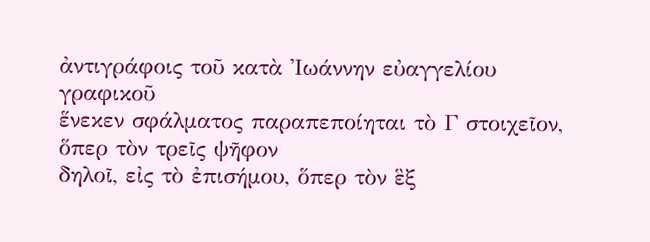ἀντιγράφοις τοῦ κατὰ Ἰωάννην εὐαγγελίου γραφικοῦ
ἕνεκεν σφάλματος παραπεποίηται τὸ Γ στοιχεῖον, ὅπερ τὸν τρεῖς ψῆφον
δηλοῖ, εἰς τὸ ἐπισήμου, ὅπερ τὸν ἓξ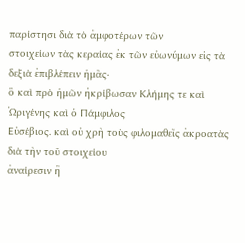παρίστησι διὰ τὸ ἀμφοτέρων τῶν
στοιχείων τὰς κεραίας ἐκ τῶν εὐωνύμων εἰς τὰ δεξιὰ ἐπιβλέπειν ἡμᾶς·
ὃ καὶ πρὸ ἡμῶν ἠκρίβωσαν Κλήμης τε καὶ Ὠριγένης καὶ ὁ Πάμφιλος
Εὐσέβιος. καὶ οὐ χρὴ τοὺς φιλομαθεῖς ἀκροατὰς διὰ τὴν τοῦ στοιχείου
ἀναίρεσιν ἢ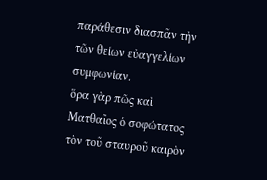παράθεσιν διασπᾶν τὴν τῶν θείων εὐαγγελίων συμφωνίαν.
ὅρα γὰρ πῶς καὶ Ματθαῖος ὁ σοφώτατος τὸν τοῦ σταυροῦ καιρὸν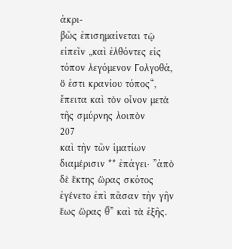ἀκρι-
βῶς ἐπισημαίνεται τῷ εἰπεῖν „καὶ ἐλθόντες εἰς τόπον λεγόμενον Γολγοθά,
ὅ ἐστι κρανίου τόπος“, ἔπειτα καὶ τὸν οἶνον μετὰ τῆς σμύρνης λοιπὸν
207
καὶ τὴν τῶν ἱματίων διαμέρισιν ** ἐπάγει· ”ἀπὸ δὲ ἕκτης ὥρας σκότος
ἐγένετο ἐπὶ πᾶσαν τὴν γῆν ἕως ὥρας θ̅” καὶ τὰ ἑξῆς.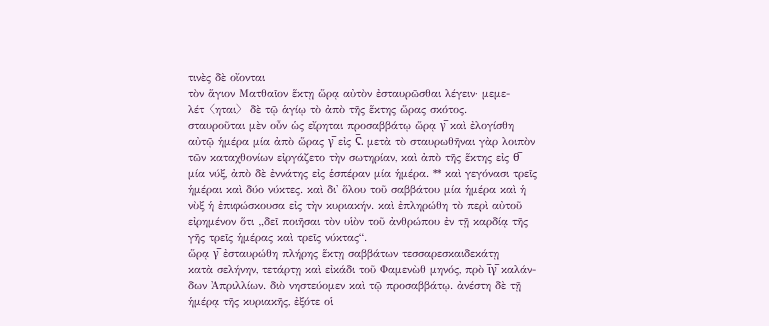τινὲς δὲ οἴονται
τὸν ἅγιον Ματθαῖον ἕκτῃ ὥρᾳ αὐτὸν ἐσταυρῶσθαι λέγειν· μεμε-
λέτ〈ηται〉 δὲ τῷ ἁγίῳ τὸ ἀπὸ τῆς ἕκτης ὥρας σκότος.
σταυροῦται μὲν οὖν ὡς εἴρηται προσαββάτῳ ὥρᾳ γ̅ καὶ ἐλογίσθη
αὐτῷ ἡμέρα μία ἀπὸ ὥρας γ̅ εἰς Ϛ̅. μετὰ τὸ σταυρωθῆναι γὰρ λοιπὸν
τῶν καταχθονίων εἰργάζετο τὴν σωτηρίαν, καὶ ἀπὸ τῆς ἕκτης εἰς θ̅
μία νύξ, ἀπὸ δὲ ἐννάτης εἰς ἑσπέραν μία ἡμέρα. ** καὶ γεγόνασι τρεῖς
ἡμέραι καὶ δύο νύκτες. καὶ δι' ὅλου τοῦ σαββάτου μία ἡμέρα καὶ ἡ
νὺξ ἡ ἐπιφώσκουσα εἰς τὴν κυριακήν. καὶ ἐπληρώθη τὸ περὶ αὐτοῦ
εἰρημένον ὅτι „δεῖ ποιῆσαι τὸν υἱὸν τοῦ ἀνθρώπου ἐν τῇ καρδίᾳ τῆς
γῆς τρεῖς ἡμέρας καὶ τρεῖς νύκτας“.
ὥρᾳ γ̅ ἐσταυρώθη πλήρης ἕκτῃ σαββάτων τεσσαρεσκαιδεκάτῃ
κατὰ σελήνην, τετάρτῃ καὶ εἰκάδι τοῦ Φαμενὼθ μηνός, πρὸ ι̅γ̅ καλάν-
δων Ἀπριλλίων. διὸ νηστεύομεν καὶ τῷ προσαββάτῳ. ἀνέστη δὲ τῇ
ἡμέρᾳ τῆς κυριακῆς, ἐξότε οἱ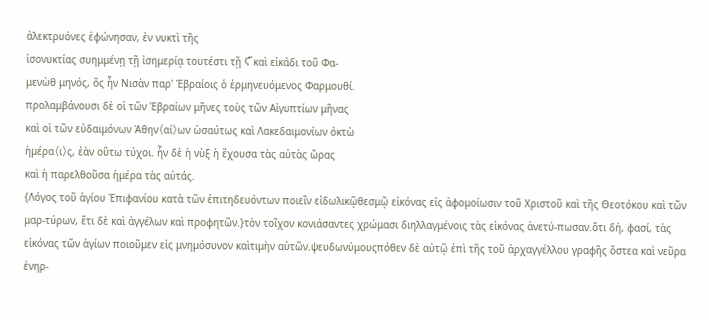ἀλεκτρυόνες ἐφώνησαν, ἐν νυκτὶ τῆς
ἰσονυκτίας συημμένῃ τῇ ἰσημερίᾳ τουτέστι τῇ Ϛ̅ καὶ εἰκάδι τοῦ Φα-
μενὼθ μηνός, ὃς ἦν Νισὰν παρ' Ἑβραίοις ὁ ἑρμηνευόμενος Φαρμουθί.
προλαμβάνουσι δὲ οἱ τῶν Ἑβραίων μῆνες τοὺς τῶν Αἰγυπτίων μῆνας
καὶ οἱ τῶν εὐδαιμόνων Ἀθην〈αί〉ων ὡσαύτως καὶ Λακεδαιμονίων ὀκτὼ
ἡμέρα〈ι〉ς, ἐὰν οὕτω τύχοι. ἦν δὲ ἡ νὺξ ἡ ἔχουσα τὰς αὐτὰς ὥρας
καὶ ἡ παρελθοῦσα ἡμέρα τὰς αὐτάς.
{Λόγος τοῦ ἁγίου Ἐπιφανίου κατὰ τῶν ἐπιτηδευόντων ποιεῖν εἰδωλικῷθεσμῷ εἰκόνας εἰς ἀφομοίωσιν τοῦ Χριστοῦ καὶ τῆς Θεοτόκου καὶ τῶν μαρ-τύρων, ἔτι δὲ καὶ ἀγγέλων καὶ προφητῶν.}τὸν τοῖχον κονιάσαντες χρώμασι διηλλαγμένοις τὰς εἰκόνας ἀνετύ-πωσαν.ὅτι δή, φασί, τὰς εἰκόνας τῶν ἁγίων ποιοῦμεν εἰς μνημόσυνον καὶτιμὴν αὐτῶν.ψευδωνύμουςπόθεν δὲ αὐτῷ ἐπὶ τῆς τοῦ ἀρχαγγέλλου γραφῆς ὄστεα καὶ νεῦρα ἐνηρ-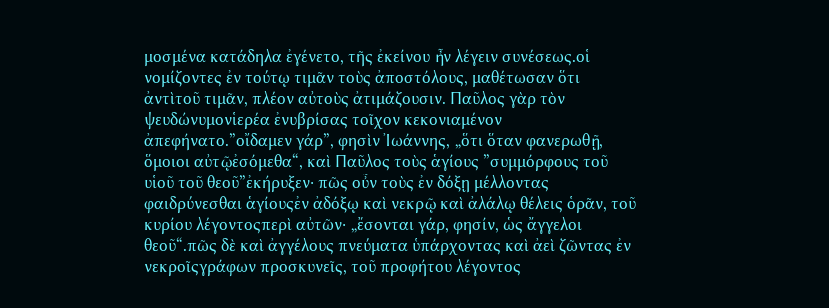μοσμένα κατάδηλα ἐγένετο, τῆς ἐκείνου ἦν λέγειν συνέσεως.οἱ νομίζοντες ἐν τούτῳ τιμᾶν τοὺς ἀποστόλους, μαθέτωσαν ὅτι ἀντὶτοῦ τιμᾶν, πλέον αὐτοὺς ἀτιμάζουσιν. Παῦλος γὰρ τὸν ψευδώνυμονἱερέα ἐνυβρίσας τοῖχον κεκονιαμένον ἀπεφήνατο.”οἴδαμεν γάρ”, φησὶν Ἰωάννης, „ὅτι ὅταν φανερωθῇ, ὅμοιοι αὐτῷἐσόμεθα“, καὶ Παῦλος τοὺς ἁγίους ”συμμόρφους τοῦ υἱοῦ τοῦ θεοῦ”ἐκήρυξεν· πῶς οὖν τοὺς ἐν δόξῃ μέλλοντας φαιδρύνεσθαι ἁγίουςἐν ἀδόξῳ καὶ νεκρῷ καὶ ἀλάλῳ θέλεις ὁρᾶν, τοῦ κυρίου λέγοντοςπερὶ αὐτῶν· „ἔσονται γάρ, φησίν, ὡς ἄγγελοι θεοῦ“.πῶς δὲ καὶ ἀγγέλους πνεύματα ὑπάρχοντας καὶ ἀεὶ ζῶντας ἐν νεκροῖςγράφων προσκυνεῖς, τοῦ προφήτου λέγοντος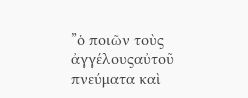”ὁ ποιῶν τοὺς ἀγγέλουςαὐτοῦ πνεύματα καὶ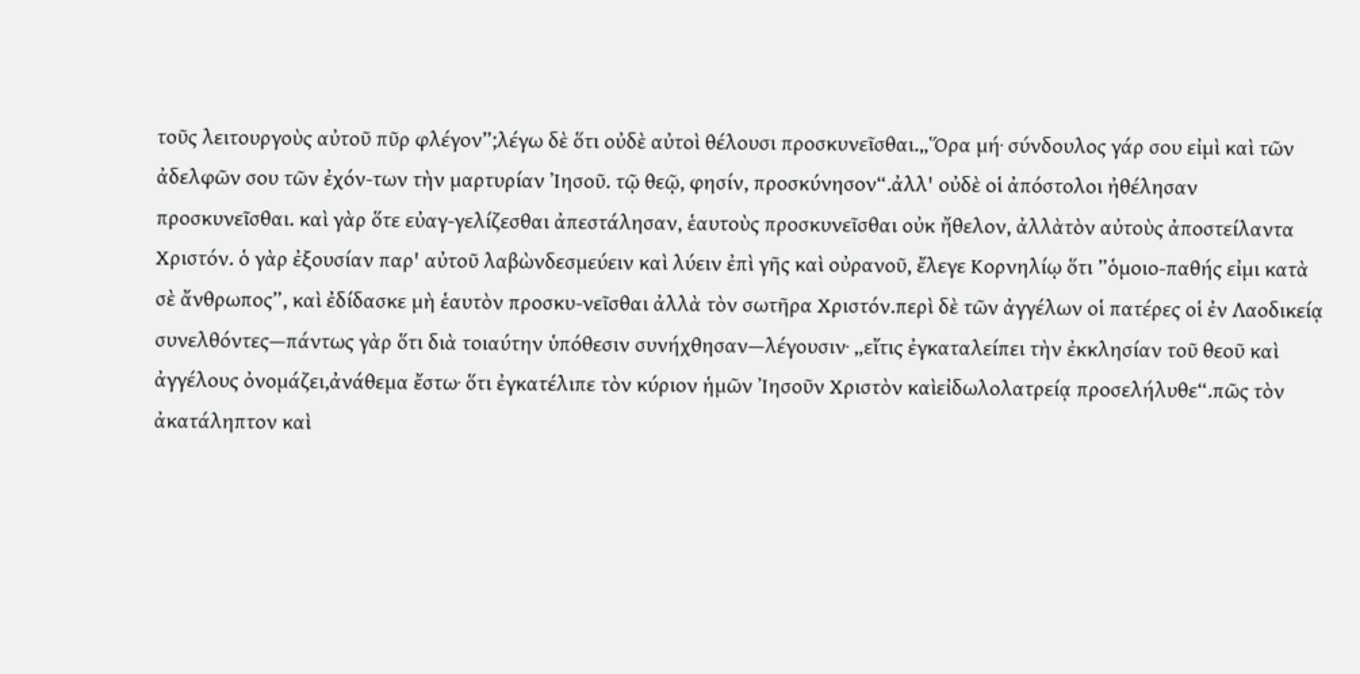τοῦς λειτουργοὺς αὐτοῦ πῦρ φλέγον”;λέγω δὲ ὅτι οὐδὲ αὐτοὶ θέλουσι προσκυνεῖσθαι.„Ὅρα μή· σύνδουλος γάρ σου εἰμὶ καὶ τῶν ἀδελφῶν σου τῶν ἐχόν-των τὴν μαρτυρίαν Ἰησοῦ. τῷ θεῷ, φησίν, προσκύνησον“.ἀλλ' οὐδὲ οἱ ἀπόστολοι ἠθέλησαν προσκυνεῖσθαι. καὶ γὰρ ὅτε εὐαγ-γελίζεσθαι ἀπεστάλησαν, ἑαυτοὺς προσκυνεῖσθαι οὐκ ἤθελον, ἀλλὰτὸν αὐτοὺς ἀποστείλαντα Χριστόν. ὁ γὰρ ἐξουσίαν παρ' αὐτοῦ λαβὼνδεσμεύειν καὶ λύειν ἐπὶ γῆς καὶ οὐρανοῦ, ἔλεγε Κορνηλίῳ ὅτι ”ὁμοιο-παθής εἰμι κατὰ σὲ ἄνθρωπος”, καὶ ἐδίδασκε μὴ ἑαυτὸν προσκυ-νεῖσθαι ἀλλὰ τὸν σωτῆρα Χριστόν.περὶ δὲ τῶν ἀγγέλων οἱ πατέρες οἱ ἐν Λαοδικείᾳ συνελθόντες—πάντως γὰρ ὅτι διὰ τοιαύτην ὑπόθεσιν συνήχθησαν—λέγουσιν· „εἴτις ἐγκαταλείπει τὴν ἐκκλησίαν τοῦ θεοῦ καὶ ἀγγέλους ὀνομάζει,ἀνάθεμα ἔστω· ὅτι ἐγκατέλιπε τὸν κύριον ἡμῶν Ἰησοῦν Χριστὸν καὶεἰδωλολατρείᾳ προσελήλυθε“.πῶς τὸν ἀκατάληπτον καὶ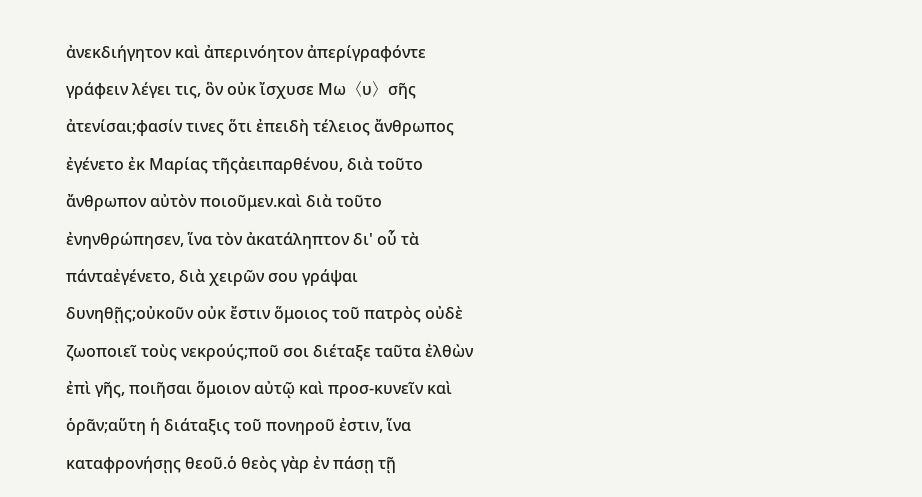ἀνεκδιήγητον καὶ ἀπερινόητον ἀπερίγραφόντε γράφειν λέγει τις, ὃν οὐκ ἴσχυσε Μω〈υ〉σῆς ἀτενίσαι;φασίν τινες ὅτι ἐπειδὴ τέλειος ἄνθρωπος ἐγένετο ἐκ Μαρίας τῆςἀειπαρθένου, διὰ τοῦτο ἄνθρωπον αὐτὸν ποιοῦμεν.καὶ διὰ τοῦτο ἐνηνθρώπησεν, ἵνα τὸν ἀκατάληπτον δι' οὗ τὰ πάνταἐγένετο, διὰ χειρῶν σου γράψαι δυνηθῇς;οὐκοῦν οὐκ ἔστιν ὅμοιος τοῦ πατρὸς οὐδὲ ζωοποιεῖ τοὺς νεκρούς;ποῦ σοι διέταξε ταῦτα ἐλθὼν ἐπὶ γῆς, ποιῆσαι ὅμοιον αὐτῷ καὶ προσ-κυνεῖν καὶ ὁρᾶν;αὕτη ἡ διάταξις τοῦ πονηροῦ ἐστιν, ἵνα καταφρονήσῃς θεοῦ.ὁ θεὸς γὰρ ἐν πάσῃ τῇ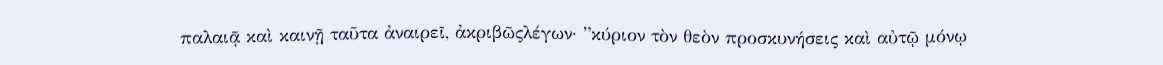παλαιᾷ καὶ καινῇ ταῦτα ἀναιρεῖ, ἀκριβῶςλέγων· ”κύριον τὸν θεὸν προσκυνήσεις καὶ αὐτῷ μόνῳ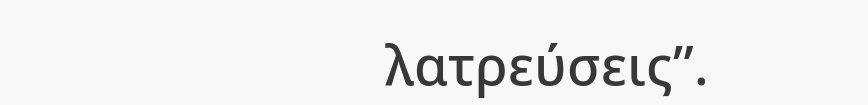λατρεύσεις”.